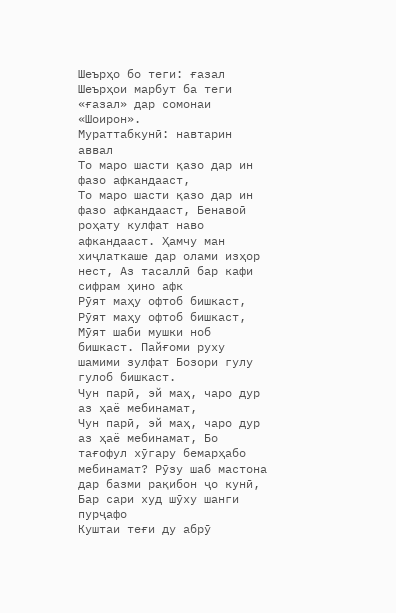Шеърҳо бо теги: ғазал
Шеърҳои марбут ба теги «ғазал» дар сомонаи «Шоирон».
Мураттабкунӣ: навтарин аввал
То маро шасти қазо дар ин фазо афкандааст,
То маро шасти қазо дар ин фазо афкандааст, Бенавоӣ роҳату кулфат наво афкандааст. Ҳамчу ман хиҷлаткаше дар олами изҳор нест, Аз тасаллӣ бар кафи сифрам ҳино афк
Рӯят маҳу офтоб бишкаст,
Рӯят маҳу офтоб бишкаст, Мӯят шаби мушки ноб бишкаст. Пайғоми руху шамими зулфат Бозори гулу гулоб бишкаст.
Чун парӣ, эй маҳ, чаро дур аз ҳаё мебинамат,
Чун парӣ, эй маҳ, чаро дур аз ҳаё мебинамат, Бо тағофул хӯгару бемарҳабо мебинамат? Рӯзу шаб мастона дар базми рақибон ҷо кунӣ, Бар сари худ шӯху шанги пурҷафо
Куштаи теғи ду абрӯ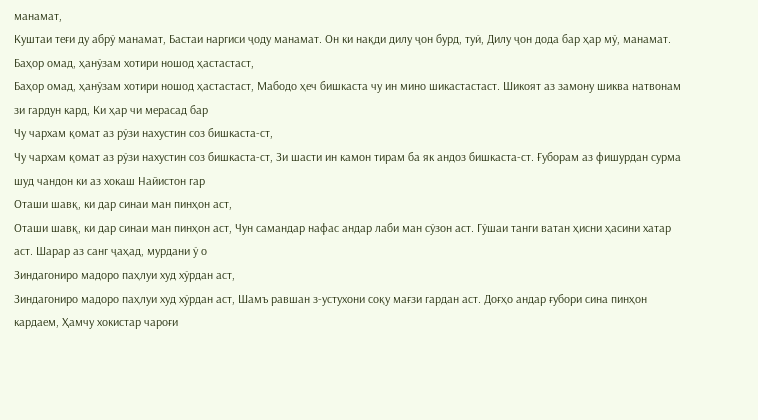манамат,
Куштаи теғи ду абрӯ манамат, Бастаи наргиси ҷоду манамат. Он ки нақди дилу ҷон бурд, туӣ, Дилу ҷон дода бар ҳар мӯ, манамат.
Баҳор омад, ҳанӯзам хотири ношод ҳастастаст,
Баҳор омад, ҳанӯзам хотири ношод ҳастастаст, Мабодо ҳеч бишкаста чу ин мино шикастастаст. Шикоят аз замону шиква натвонам зи гардун кард, Ки ҳар чи мерасад бар
Чу чархам қомат аз рӯзи нахустин соз бишкаста-ст,
Чу чархам қомат аз рӯзи нахустин соз бишкаста-ст, Зи шасти ин камон тирам ба як андоз бишкаста-ст. Ғуборам аз фишурдан сурма шуд чандон ки аз хокаш Найистон гар
Оташи шавқ, ки дар синаи ман пинҳон аст,
Оташи шавқ, ки дар синаи ман пинҳон аст, Чун самандар нафас андар лаби ман сӯзон аст. Гӯшаи танги ватан ҳисни ҳасини хатар аст. Шарар аз санг ҷаҳад, мурдани ӯ о
Зиндагониро мадоро паҳлуи худ хӯрдан аст,
Зиндагониро мадоро паҳлуи худ хӯрдан аст, Шамъ равшан з-устухони соқу мағзи гардан аст. Доғҳо андар ғубори сина пинҳон кардаем, Ҳамчу хокистар чароғи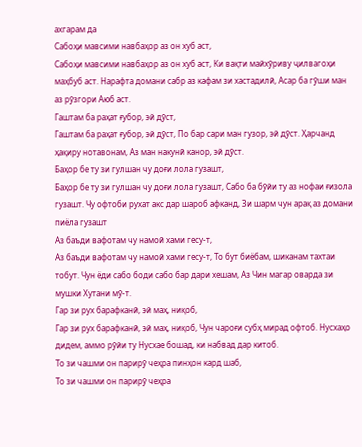ахгарам да
Сабоҳи мавсими навбаҳор аз он хуб аст,
Сабоҳи мавсими навбаҳор аз он хуб аст, Ки вақти майхӯриву ҷилвагоҳи маҳбуб аст. Нарафта домани сабр аз кафам зи хастадилӣ, Асар ба гӯши ман аз рӯзгори Аюб аст.
Гаштам ба раҳат ғубор, эй дӯст,
Гаштам ба раҳат ғубор, эй дӯст, По бар сари ман гузор, эй дӯст. Ҳарчанд ҳақиру нотавонам, Аз ман накунӣ канор, эй дӯст.
Баҳор бе ту зи гулшан чу доғи лола гузашт,
Баҳор бе ту зи гулшан чу доғи лола гузашт, Сабо ба бӯйи ту аз нофаи ғизола гузашт. Чу офтоби рухат акс дар шароб афканд, Зи шарм чун арақ аз домани пиёла гузашт
Аз баъди вафотам чу намоӣ хами гесу-т,
Аз баъди вафотам чу намоӣ хами гесу-т, То бут биёбам, шиканам тахтаи тобут. Чун ёди сабо боди сабо бар дари хешам, Аз Чин магар оварда зи мушки Хутани мӯ-т.
Гар зи рух барафканӣ, эй маҳ, ниқоб,
Гар зи рух барафканӣ, эй маҳ, ниқоб, Чун чароғи субҳ мирад офтоб. Нусхаҳо дидем, аммо рӯйи ту Нусхае бошад, ки набвад дар китоб.
То зи чашми он парирӯ чеҳра пинҳон кард шаб,
То зи чашми он парирӯ чеҳра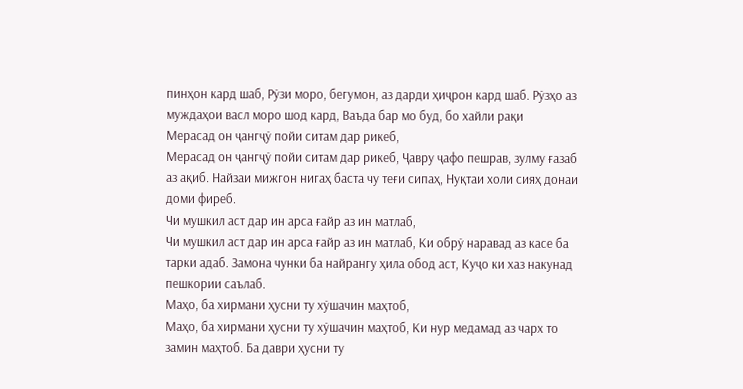пинҳон кард шаб, Рӯзи моро, бегумон, аз дарди ҳиҷрон кард шаб. Рӯзҳо аз муждаҳои васл моро шод кард, Ваъда бар мо буд, бо хайли рақи
Мерасад он ҷангҷӯ пойи ситам дар рикеб,
Мерасад он ҷангҷӯ пойи ситам дар рикеб, Ҷавру ҷафо пешрав, зулму ғазаб аз ақиб. Найзаи мижгон нигаҳ баста чу теғи сипаҳ, Нуқтаи холи сияҳ донаи доми фиреб.
Чи мушкил аст дар ин арса ғайр аз ин матлаб,
Чи мушкил аст дар ин арса ғайр аз ин матлаб, Ки обрӯ наравад аз касе ба тарки адаб. Замона чунки ба найрангу ҳила обод аст, Куҷо ки хаз накунад пешкории саълаб.
Маҳо, ба хирмани ҳусни ту хӯшачин маҳтоб,
Маҳо, ба хирмани ҳусни ту хӯшачин маҳтоб, Ки нур медамад аз чарх то замин маҳтоб. Ба даври ҳусни ту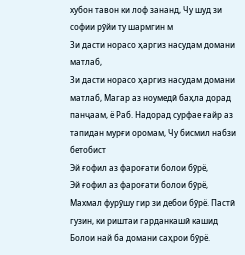хубон тавон ки лоф зананд, Чу шуд зи софии рӯйи ту шармгин м
Зи дасти норасо ҳаргиз насудам домани матлаб,
Зи дасти норасо ҳаргиз насудам домани матлаб, Магар аз ноумедӣ баҳла дорад панҷаам, ё Раб. Надорад сурфае ғайр аз тапидан мурғи оромам, Чу бисмил набзи бетобист
Эй ғофил аз фароғати болои бӯрё,
Эй ғофил аз фароғати болои бӯрё, Махмал фурӯшу гир зи дебои бӯрё. Пастӣ гузин, ки риштаи гарданкашӣ кашид Болои най ба домани саҳрои бӯрё.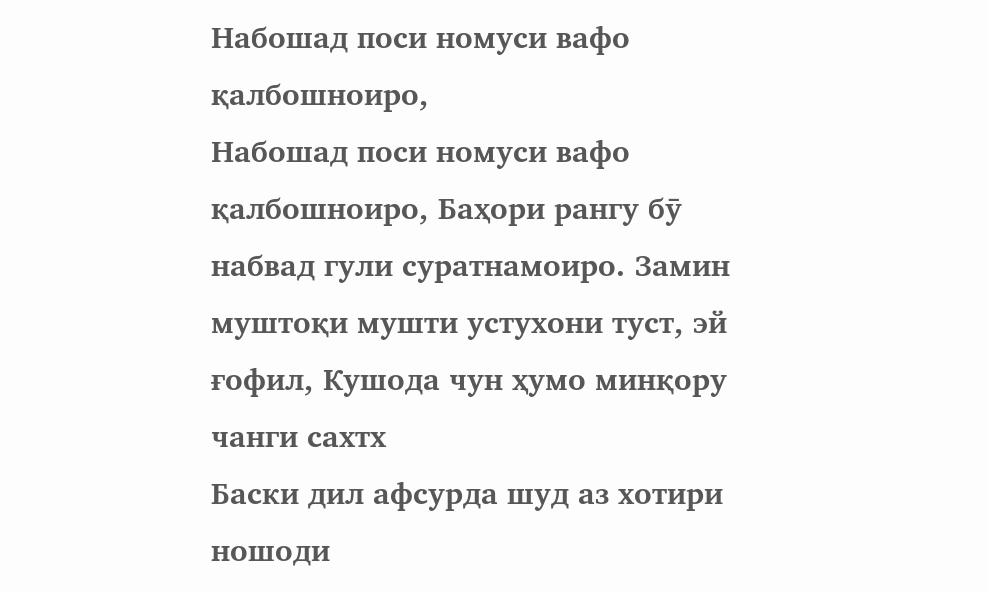Набошад поси номуси вафо қалбошноиро,
Набошад поси номуси вафо қалбошноиро, Баҳори рангу бӯ набвад гули суратнамоиро. Замин муштоқи мушти устухони туст, эй ғофил, Кушода чун ҳумо минқору чанги сахтх
Баски дил афсурда шуд аз хотири ношоди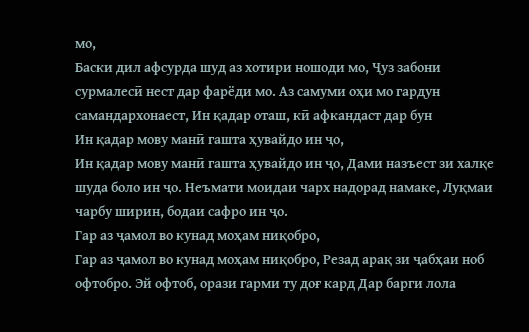мо,
Баски дил афсурда шуд аз хотири ношоди мо, Ҷуз забони сурмалесӣ нест дар фарёди мо. Аз самуми оҳи мо гардун самандархонаест, Ин қадар оташ, кӣ афкандаст дар бун
Ин қадар мову манӣ гашта ҳувайдо ин ҷо,
Ин қадар мову манӣ гашта ҳувайдо ин ҷо, Дами назъест зи халқе шуда боло ин ҷо. Неъмати моидаи чарх надорад намаке, Луқмаи чарбу ширин, бодаи сафро ин ҷо.
Гар аз ҷамол во кунад моҳам ниқобро,
Гар аз ҷамол во кунад моҳам ниқобро, Резад арақ зи ҷабҳаи ноб офтобро. Эй офтоб, орази гарми ту доғ кард Дар барги лола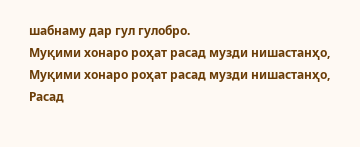шабнаму дар гул гулобро.
Муқими хонаро роҳат расад музди нишастанҳо,
Муқими хонаро роҳат расад музди нишастанҳо, Расад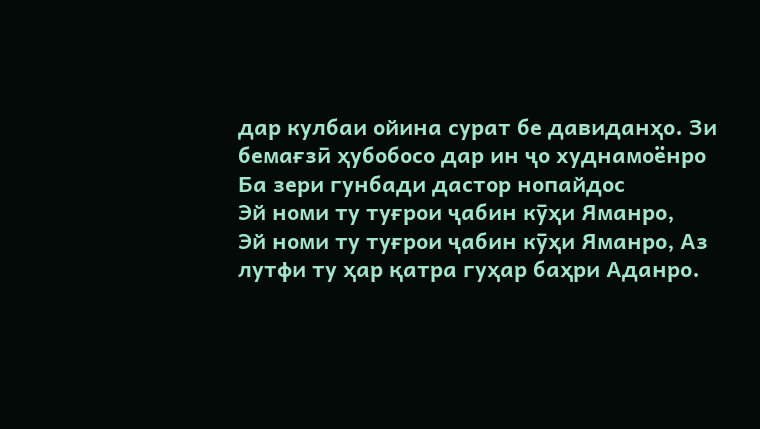дар кулбаи ойина сурат бе давиданҳо. Зи бемағзӣ ҳубобосо дар ин ҷо худнамоёнро Ба зери гунбади дастор нопайдос
Эй номи ту туғрои ҷабин кӯҳи Яманро,
Эй номи ту туғрои ҷабин кӯҳи Яманро, Аз лутфи ту ҳар қатра гуҳар баҳри Аданро.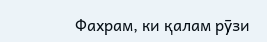Фахрам, ки қалам рӯзи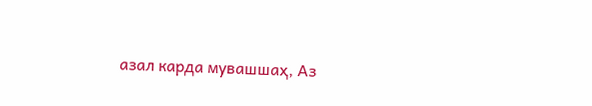азал карда мувашшаҳ, Аз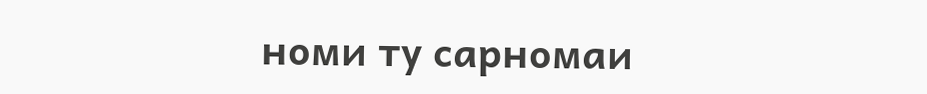номи ту сарномаи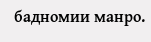бадномии манро.